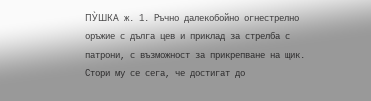ПУ̀ШКА ж. 1. Ръчно далекобойно огнестрелно оръжие с дълга цев и приклад за стрелба с патрони, с възможност за прикрепване на щик. Стори му се сега, че достигат до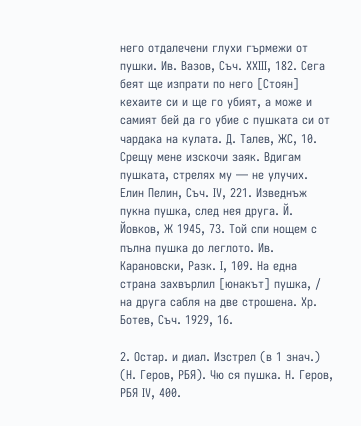него отдалечени глухи гърмежи от пушки. Ив. Вазов, Съч. ХХІІІ, 182. Сега беят ще изпрати по него [Стоян] кехаите си и ще го убият, а може и самият бей да го убие с пушката си от чардака на кулата. Д. Талев, ЖС, 10. Срещу мене изскочи заяк. Вдигам пушката, стрелях му — не улучих. Елин Пелин, Съч. ІV, 221. Изведнъж пукна пушка, след нея друга. Й. Йовков, Ж 1945, 73. Той спи нощем с пълна пушка до леглото. Ив. Карановски, Разк. І, 109. На една страна захвърлил [юнакът] пушка, / на друга сабля на две строшена. Хр. Ботев, Съч. 1929, 16.

2. Остар. и диал. Изстрел (в 1 знач.) (Н. Геров, РБЯ). Чю ся пушка. Н. Геров, РБЯ ІV, 400.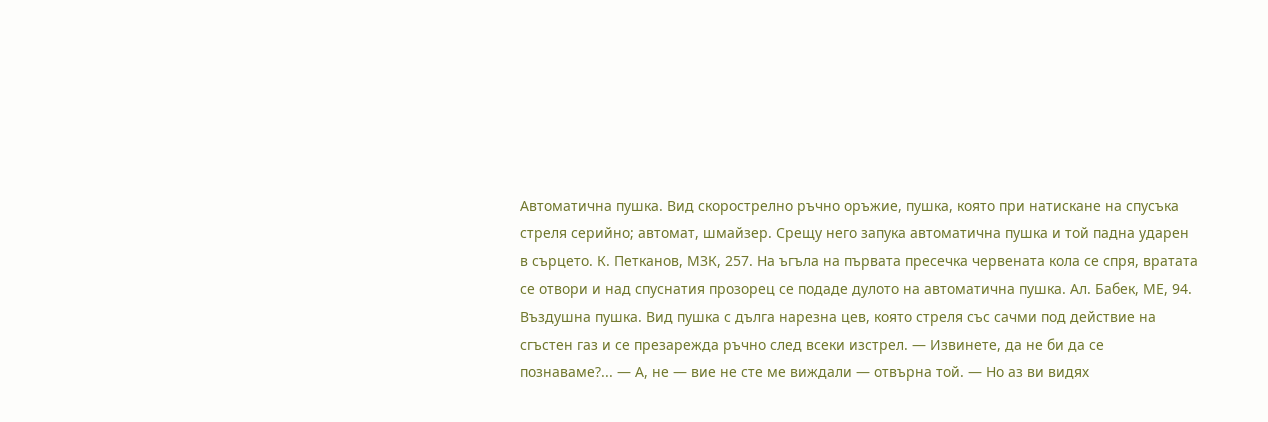Автоматична пушка. Вид скорострелно ръчно оръжие, пушка, която при натискане на спусъка стреля серийно; автомат, шмайзер. Срещу него запука автоматична пушка и той падна ударен в сърцето. К. Петканов, МЗК, 257. На ъгъла на първата пресечка червената кола се спря, вратата се отвори и над спуснатия прозорец се подаде дулото на автоматична пушка. Ал. Бабек, МЕ, 94. Въздушна пушка. Вид пушка с дълга нарезна цев, която стреля със сачми под действие на сгъстен газ и се презарежда ръчно след всеки изстрел. — Извинете, да не би да се познаваме?... — А, не — вие не сте ме виждали — отвърна той. — Но аз ви видях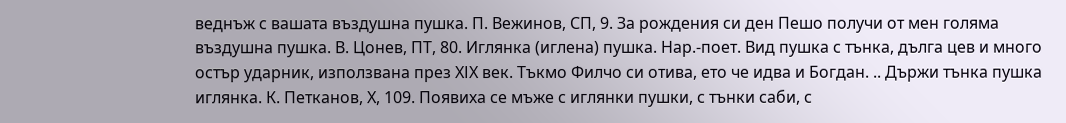веднъж с вашата въздушна пушка. П. Вежинов, СП, 9. За рождения си ден Пешо получи от мен голяма въздушна пушка. В. Цонев, ПТ, 80. Иглянка (иглена) пушка. Нар.-поет. Вид пушка с тънка, дълга цев и много остър ударник, използвана през ХІХ век. Тъкмо Филчо си отива, ето че идва и Богдан. .. Държи тънка пушка иглянка. К. Петканов, Х, 109. Появиха се мъже с иглянки пушки, с тънки саби, с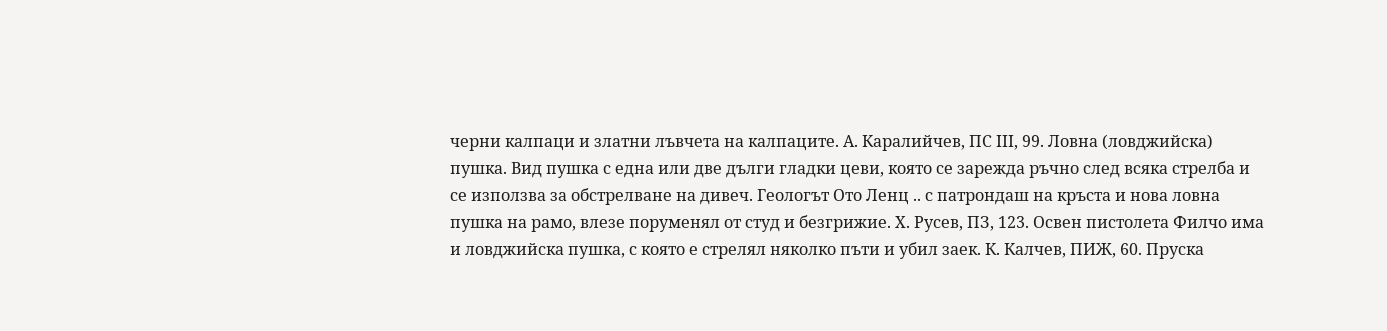черни калпаци и златни лъвчета на калпаците. А. Каралийчев, ПС ІІІ, 99. Ловна (ловджийска) пушка. Вид пушка с една или две дълги гладки цеви, която се зарежда ръчно след всяка стрелба и се използва за обстрелване на дивеч. Геологът Ото Ленц .. с патрондаш на кръста и нова ловна пушка на рамо, влезе поруменял от студ и безгрижие. Х. Русев, ПЗ, 123. Освен пистолета Филчо има и ловджийска пушка, с която е стрелял няколко пъти и убил заек. К. Калчев, ПИЖ, 60. Пруска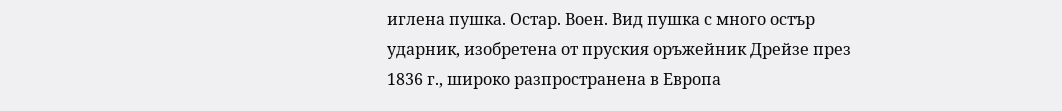иглена пушка. Остар. Воен. Вид пушка с много остър ударник, изобретена от пруския оръжейник Дрейзе през 1836 г., широко разпространена в Европа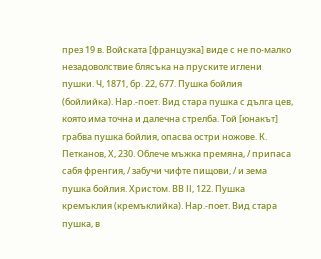през 19 в. Войската [французка] виде с не по-малко незадоволствие блясъка на пруските иглени пушки. Ч, 1871, бр. 22, 677. Пушка бойлия (бойлийка). Нар.-поет. Вид стара пушка с дълга цев, която има точна и далечна стрелба. Той [юнакът] грабва пушка бойлия, опасва остри ножове. К. Петканов, Х, 230. Облече мъжка премяна, / припаса сабя френгия, / забучи чифте пищови, / и зема пушка бойлия. Христом. ВВ ІІ, 122. Пушка кремъклия (кремъклийка). Нар.-поет. Вид стара пушка, в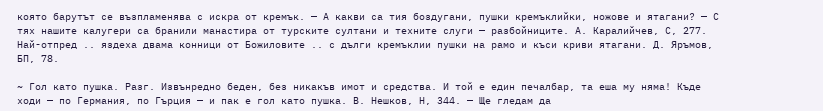която барутът се възпламенява с искра от кремък. — А какви са тия боздугани, пушки кремъклийки, ножове и ятагани? — С тях нашите калугери са бранили манастира от турските султани и техните слуги — разбойниците. А. Каралийчев, С, 277. Най-отпред .. яздеха двама конници от Божиловите .. с дълги кремъклии пушки на рамо и къси криви ятагани. Д. Яръмов, БП, 78.

~ Гол като пушка. Разг. Извънредно беден, без никакъв имот и средства. И той е един печалбар, та еша му няма! Къде ходи — по Германия, по Гърция — и пак е гол като пушка. В. Нешков, Н, 344. — Ще гледам да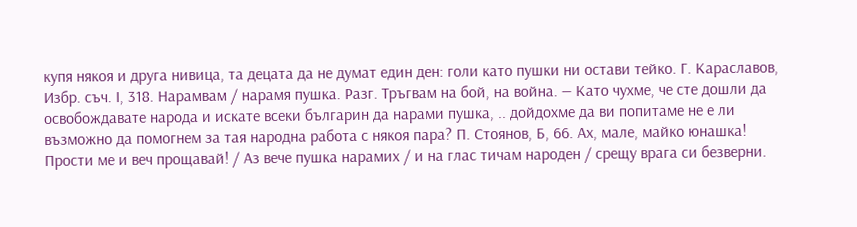купя някоя и друга нивица, та децата да не думат един ден: голи като пушки ни остави тейко. Г. Караславов, Избр. съч. І, 318. Нарамвам / нарамя пушка. Разг. Тръгвам на бой, на война. — Като чухме, че сте дошли да освобождавате народа и искате всеки българин да нарами пушка, .. дойдохме да ви попитаме не е ли възможно да помогнем за тая народна работа с някоя пара? П. Стоянов, Б, 66. Ах, мале, майко юнашка! Прости ме и веч прощавай! / Аз вече пушка нарамих / и на глас тичам народен / срещу врага си безверни.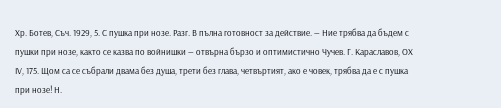Хр. Ботев, Съч. 1929, 5. С пушка при нозе. Разг. В пълна готовност за действие. — Ние трябва да бъдем с пушки при нозе, както се казва по войнишки — отвърна бързо и оптимистично Чучев. Г. Караславов, ОХ ІV, 175. Щом са се събрали двама без душа, трети без глава, четвъртият, ако е човек, трябва да е с пушка при нозе! Н.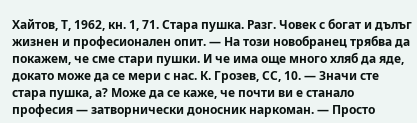Хайтов, Т, 1962, кн. 1, 71. Стара пушка. Разг. Човек с богат и дълъг жизнен и професионален опит. — На този новобранец трябва да покажем, че сме стари пушки. И че има още много хляб да яде, докато може да се мери с нас. К. Грозев, СС, 10. — Значи сте стара пушка, а? Може да се каже, че почти ви е станало професия — затворнически доносник наркоман. — Просто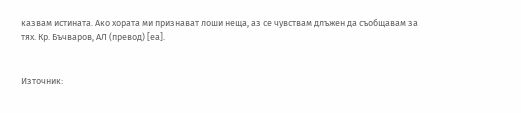казвам истината. Ако хората ми признават лоши неща, аз се чувствам длъжен да съобщавам за тях. Кр. Бъчваров, АЛ (превод) [еа].


Източник: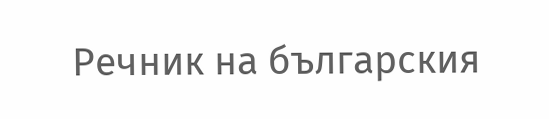Речник на българския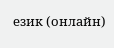език (онлайн)